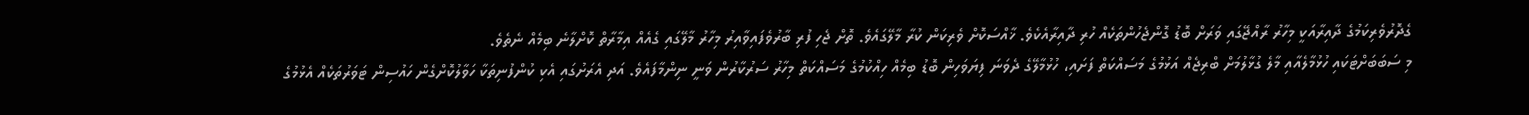ގެދޮރުވެރިކަމުގެ ދާއިރާއަކީ މިހާރު ރާއްޖޭގައި ވަރަށް ބޮޑު ގޮންޖެހުންތަކެއް ހުރި ދާއިރާއެކެވެ. ޚާއްސަކޮށް ވެރިކަން ކުރާ މާލޭގައެވެ. ތޮށް ޖެހި ފުރި ބާރުވެފައިވާއިރު މިހާރު މާލޭގައި ގެއެއް އިމާރާތް ކޮށްލާނެ ބިމެއް ނެތެވެ.
މި ސަބަބަށްޓަކައި ހުޅުމާލެއާއި މާލެ ގުޅާލުމަށް ބްރިޖެއް އަޅުމުގެ މަސައްކަތް ފަށައި، ހުޅުމާލޭގެ ދެވަނަ ފިޔަވަހިން ބޮޑު ބިމެއް ހިއްކުމުގެ މަސައްކަތް މިހާރު ސަރުކާރުން ވަނީ ނިންމާފައެވެ. އަދި އެރަށުގައި އެކި ކުންފުނިތަކާ ހަވާލުކޮށްގެން ހައުސިން ޓަވަރުތަކެއް އެޅުމުގެ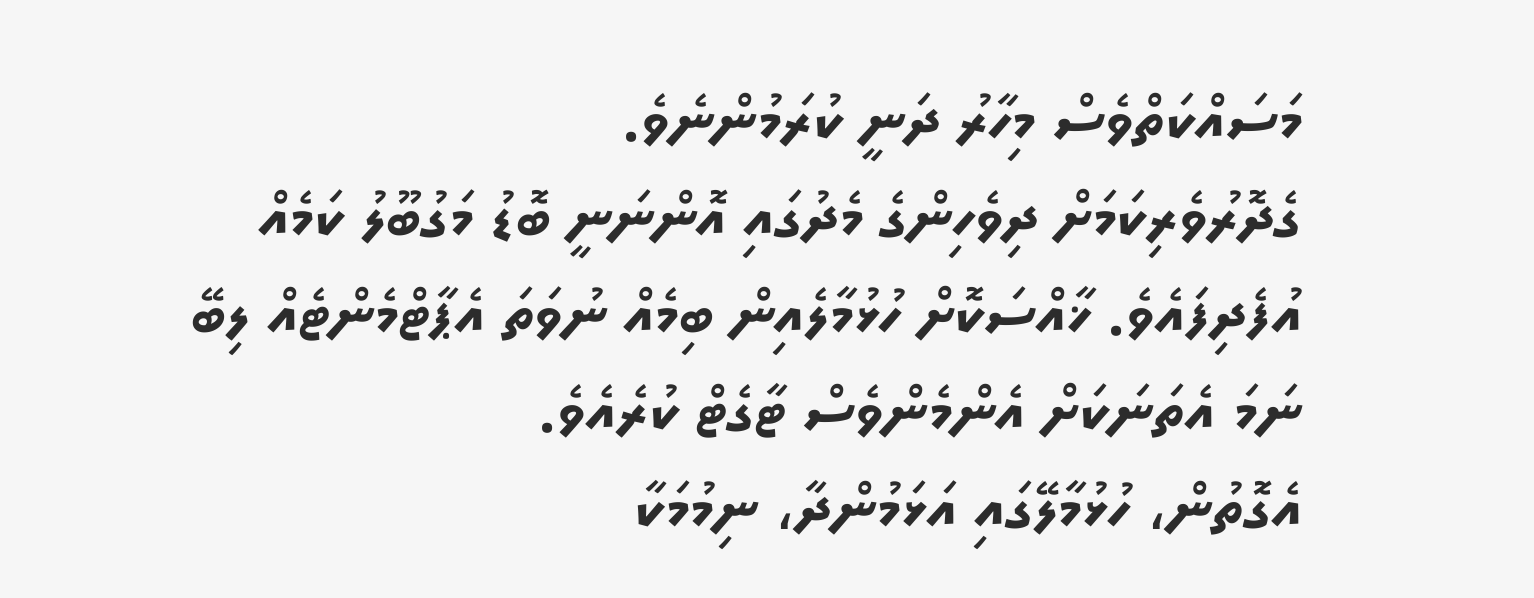މަސައްކަތްވެސް މިހާރު ދަނީ ކުރަމުންނެވެ.
ގެދޮރުވެރިކަމަށް ދިވެހިންގެ މެދުގައި އޮންނަނީ ބޮޑު މަގުބޫލު ކަމެއް އުފެދިފައެވެ. ޚާއްސަކޮށް ހުޅުމާލެއިން ބިމެއް ނުވަތަ އެޕާޓްމެންޓެއް ލިބޭ ނަމަ އެތަނަކަށް އެންމެންވެސް ޓާގެޓް ކުރެއެވެ.
އެގޮތުން، ހުޅުމާލޭގައި އަޅަމުންދާ، ނިމުމަކާ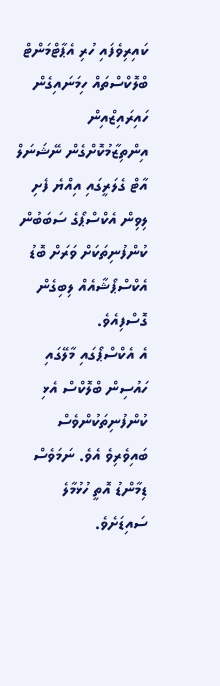ކައިރިވެފައި ހުރި އެޕާޓްމަންޓް ބްލޮކްސްތައް ހިމަނައިގެން ހައިރައިޒްއިން އިންތިޒާމުކޮށްގެން ނޭޝަނަލް އާޓް ގެލަރީގައި އިއްޔެ ފެށި ލިވިން އެކްސްޕޯގެ ސަބަބުން ކުންފުނިތަކަށް ވަރަށް ބޮޑު އެކްސްޕޯޝާއެއް ލިބިގެން ގޮސްފިއެވެ.
އެ އެކްސްޕޯގައި މާލޭގައި ހައުސިން ބްލޮކްސް އެޅި ކުންފުނިތަކުންވެސް ބައިވެރިވެ އެވެ. ނަމަވެސް ޑިމާންޑު އޮތީ ހުޅުމާލެ ސައިޑަށެވެ.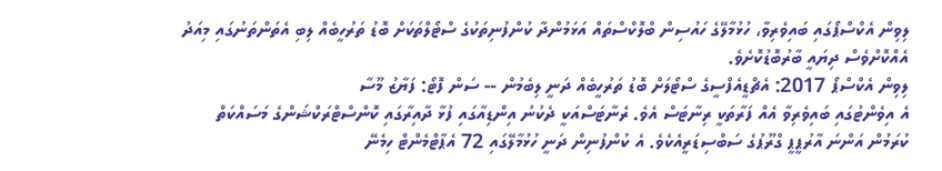ލިވިން އެކްސްޕޯގައި ބައިވެރިވާ، ހުޅުމާލޭގެ ހައުސިން ބްލޮކްސްތައް އަޅަމުންދާ ކުންފުނިތަކުގެ ސްޓޯލްތަކަށް ބޮޑު ތަރުހީބެއް ލިބި އެތަންތަނުގައި މިއަދު އެއްކޮށްވެސް ދިޔައީ ބާރުބޮޑުކޮށެވެ.
ލިވިން އެކްސްޕޯ 2017: އެޗްޑީއެފްސީގެ ސްޓޯލަށް ބޮޑު ތަރުހީބެއް ދަނީ ލިބެމުން -- ސަން ފޮޓޯ: ފަޔާޒު މޫސާ
އެ އިވެންޓުގައި ބައިވެރިވާ އެއް ފަރާތަކީ ރިނާޓަސް އެވެ. ރެނާޓަސްއަކީ ދެކުނު އިންޑިއާގައި ފުޅާ ދާއިރާގައި ކޮންސްޓްރަކްޝަންގެ މަސައްކަތް ކުރަމުން އަންނަ އާރުޕީޕީ ގްރޫޕުގެ ސަބްސިޑަރީއެކެވެ. އެ ކުންފުނިން ދަނީ ހުޅުމާލޭގައި 72 އެޕާޓްމެންޓް ހިމެނޭ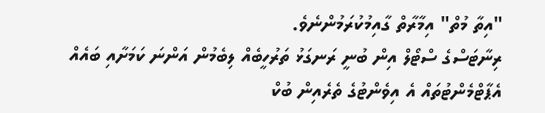"އިތާ މުތް" އިމާރާތް ގާއިމުކުރަމުންނެވެ.
ރިނާޓަސްގެ ސްޓޯލް އިން ބުނީ ރަނގަޅު ތަރުހީބެއް ލިބެމުން އަންނަ ކަމަށާއި ބައެއް އެޕާޓްމެންޓުތައް އެ އިވެންޓުގެ ތެރެއިން ބުކް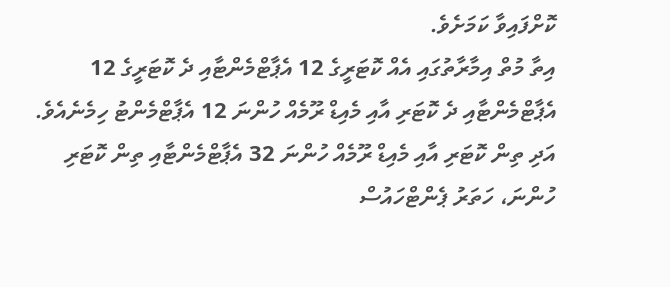ކޮށްފައިވާ ކަމަށެވެ.
އިތާ މުތް އިމާރާތުގައި އެއް ކޮޓަރީގެ 12 އެޕާޓްމެންޓާއި ދެ ކޮޓަރީގެ 12 އެޕާޓްމެންޓާއި ދެ ކޮޓަރި އާއި މެއިޑް ރޫމެއް ހުންނަ 12 އެޕާޓްމެންޓު ހިމެނެއެވެ. އަދި ތިން ކޮޓަރި އާއި މެއިޑް ރޫމެއް ހުންނަ 32 އެޕާޓްމެންޓާއި ތިން ކޮޓަރި ހުންނަ، ހަތަރު ޕެންޓްހައުސް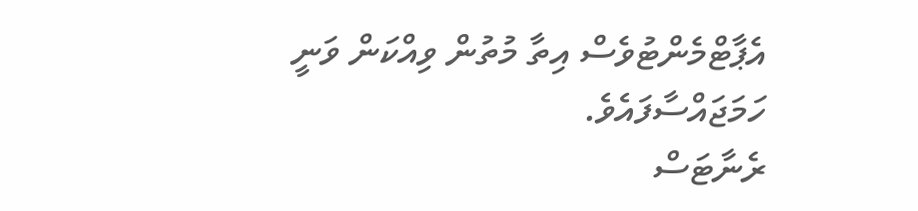އެޕާޓްމެންޓުވެސް އިތާ މުތުން ވިއްކަން ވަނީ ހަމަޖައްސާފައެވެ.
ރެނާޓަސް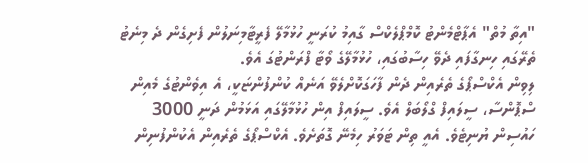"އިތާ މުތް" އެޕާޓްމެންޓު ކޮމްޕްލެކްސް ގާއިމު ކުރަނީ ހުޅުމާލޭ ފެރީޓާމިނަލުން ފެށިގެން ދެ މިނެޓު ތެރޭގައި ހިނގާފައި ދެވޭ ހިސާބުގައި، ހުޅުމާލޭގެ ވޯޓާ ފްރަންޓުގަ އެވެ.
ލިވިން އެކްސްޕޯގެ ތެރެއިން ދެން ފާހަގަކޮށްލެވޭ އަނެއް ކުންފުންޏަކީ، އެ އިވެންޓުގެ މެއިން ސްޕޮންސާ، ސީލައިފް ގްލޯބަލް އެވެ. ސީލައިފް އިން ހުޅުމާލޭގައި އަޅަމުން ދަނީ 3000 ހައުސިން ޔުނިޓެވެ. އެއީ ތިން ޓަވަރު ހިމެނޭ ގޮތަށެވެ. އެކްސްޕޯގެ ތެރެއިން އެކުންފުނިން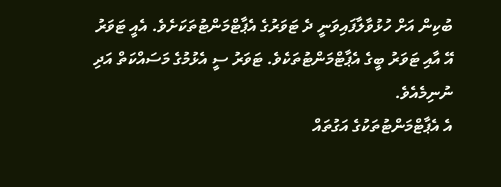ބުކިން އަށް ހުޅުވާލާފައިވަނީ ދެ ޓަވަރުގެ އެޕާޓްމަންޓުތަކަށެވެ. އެއީ ޓަވަރު އޭ އާއި ޓަވަރު ބީގެ އެޕާޓްމަންޓުތަކެވެ. ޓަވަރު ސީ އެޅުމުގެ މަސައްކަތް އަދި ނުނިމެއެވެ.
އެ އެޕާޓްމަންޓުތަކުގެ އަގުތައް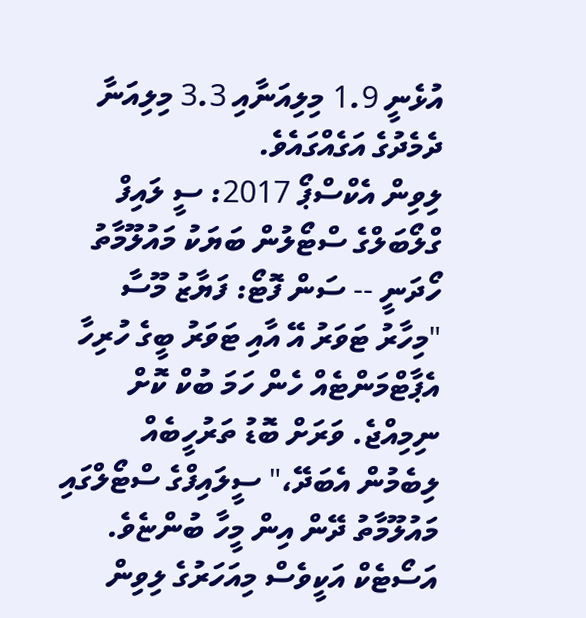އުޅެނީ 1.9 މިލިއަނާއި 3.3 މިލިއަނާ ދެމެދުގެ އަގެއްގައެވެ.
ލިވިން އެކްސްޕޯ 2017: ސީ ލައިފް ގްލޯބަލްގެ ސްޓޯލުން ބަޔަކު މައުލޫމާތު ހޯދަނީ -- ސަން ފޮޓޯ: ފަޔާޒު މޫސާ
"މިހާރު ޓަވަރު އޭ އާއި ޓަވަރު ބީގެ ހުރިހާ އެޕާޓްމަންޓެއް ހެން ހަމަ ބުކް ކޮށް ނިމިއްޖެ. ވަރަށް ބޮޑު ތަރުހީބެއް ލިބެމުން އެބަދޭ،" ސީލައިފްގެ ސްޓޯލްގައި މައުލޫމާތު ދޭން އިން މީހާ ބުންޏެވެ.
އަސޯޓެކް އަކީވެސް މިއަހަރުގެ ލިވިން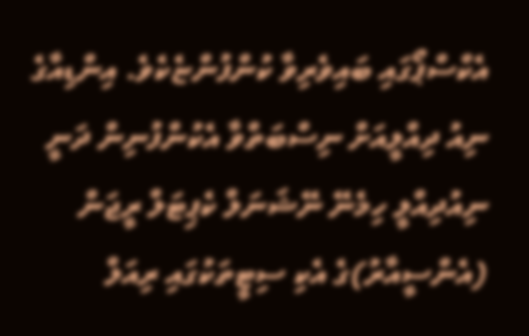އެކްސްޕޯގައި ބައިވެރިވާ ކުންފުންޏެކެވެ. އިންޑިއާގެ ނިއު ދިއްލީއަށް ނިސްބަތްވާ އެކުންފުނިން ދަނީ ނިއުދިއްލީ ހިމެނޭ ނޭޝަނަލް ކެޕިޓަލް ރީޖަން (އެންސީއާރު)ގެ އެކި ސިޓީތަކުގައި ރިއަލް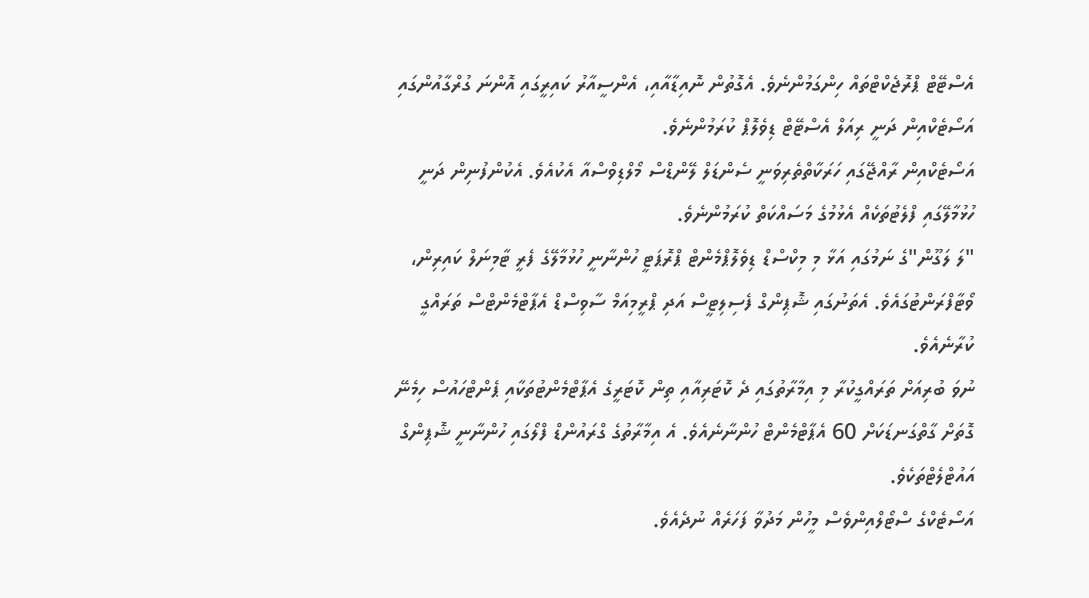އެސްޓޭޓް ޕްރޮޖެކްޓްތައް ހިންގަމުންނެވެ. އެގޮތުން ނޮއިޑާއާއި، އެންސީއާރު ކައިރީގައި އޮންނަ ގުރްގާއުންގައި އަސޯޓެކްއިން ދަނީ ރިއަލް އެސްޓޭޓް ޑިވެލޮޕް ކުރަމުންނެވެ.
އަސޯޓެކްއިން ރާއްޖޭގައި ހަރަކާތްތެރިވަނީ ސެންޑަލް ލޭންޑްސް މޯލްޑިވްސްއާ އެކުއެވެ. އެކުންފުނިން ދަނީ ހުޅުމާލޭގައި ފްލެޓުތަކެއް އެޅުމުގެ މަސައްކަތް ކުރަމުންނެވެ.
"ލަ ލަގޫން"ގެ ނަމުގައި އަޅާ މި މިކްސްޑް ޑިވެލޮޕްމެންޓް ޕްރޮޕަޓީ ހުންނާނީ ހުޅުމާލޭގެ ފެރީ ޓާމިނަލް ކައިރިން، ވޯޓާފްރަންޓުގައެވެ. އެތަނުގައި ޝޮޕިންގް ފެސިލިޓީސް އަދި ޕްރީމިއަމް ސާވިސްޑް އެޕާޓްމެންޓްސް ތަރައްގީ ކުރާނެއެވެ.
ނުވަ ބުރިއަށް ތަރައްގީކުރާ މި އިމާރާތުގައި ދެ ކޮޓަރިއާއި ތިން ކޮޓަރީގެ އެޕާޓްމެންޓުތަކާއި ޕެންޓްހައުސް ހިމެނޭ ގޮތަށް ގާތްގަނޑަކަށް 60 އެޕާޓްމެންޓް ހުންނާނެއެވެ. އެ އިމާރާތުގެ ގްރައުންޑް ފްލޯގައި ހުންނާނީ ޝޮޕިންގް އައުޓްލެޓްތަކެވެ.
އަސޯޓެކްގެ ސްޓޯލްއިންވެސް މީހުން މަދުވާ ފަހަރެއް ނުދެއެވެ.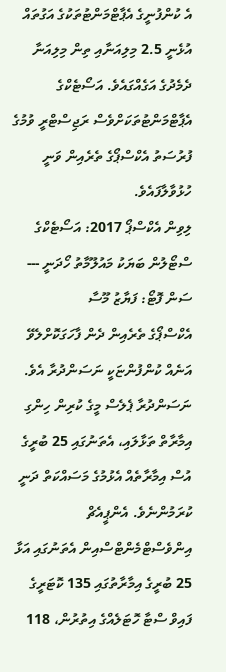އެ ކުންފުނީގެ އެޕާޓްމަންޓުތަކުގެ އަގުތައް އުޅެނީ 2.5 މިލިއަނާއި ތިން މިލިއަނާ ދެމެދުގެ އަގެއްގައެވެ. އަސޯޓެކްގެ އެޕާޓްމަންޓުތަކަށްވެސް ރަޖިސްޓްރީ ވުމުގެ ފުރުސަތު އެކްސްޕޯގެ ތެރެއިން ވަނީ ހުޅުވާލާފައެވެ.
ލިވިން އެކްސްޕޯ 2017: އަސޯޓެކްގެ ސްޓޯލުން ބަޔަކު މައުލޫމާތު ހޯދަނީ --- ސަން ފޮޓޯ: ފަޔާޒު މޫސާ
އެކްސްޕޯގެ ތެރެއިން ދެން ފާހަގަކޮށްލެވޭ އަނެއް ކުންފުންޏަކީ ނަސަންދުރާ އެވެ. ނަސަންދުރާ ޕެލެސް މީގެ ކުރިން ހިންގި އިމާރާތް ތަޅާލައި، އެތަނުގައި 25 ބުރީގެ އުސް އިމާރާތެއް އެޅުމުގެ މަސައްކަތް ދަނީ ކުރަމުންނެވެ. އެންޕީއެޗް އިންވެސްޓްމެންޓްސްއިން އެތަނުގައި އަޅާ 25 ބުރީގެ އިމާރާތުގައި 135 ކޮޓަރީގެ ފައިވް ސްޓާ ހޮޓަލެއްގެ އިތުރުން، 118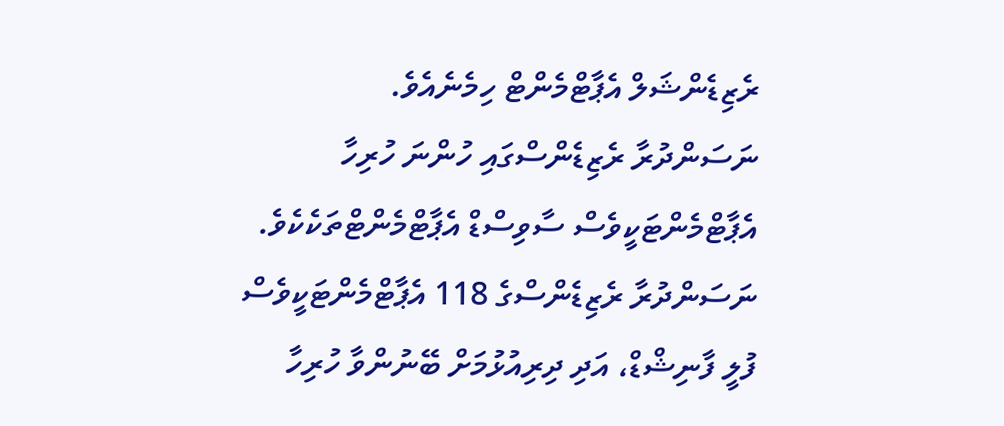ރެޒިޑެންޝަލް އެޕާޓްމެންޓް ހިމެނެއެވެ.
ނަސަންދުރާ ރެޒިޑެންސްގައި ހުންނަ ހުރިހާ އެޕާޓްމެންޓަކީވެސް ސާވިސްޑް އެޕާޓްމެންޓްތަކެކެވެ. ނަސަންދުރާ ރެޒިޑެންސްގެ 118 އެޕާޓްމެންޓަކީވެސް ފުލީ ފާނިޝްޑް، އަދި ދިރިއުޅުމަށް ބޭނުންވާ ހުރިހާ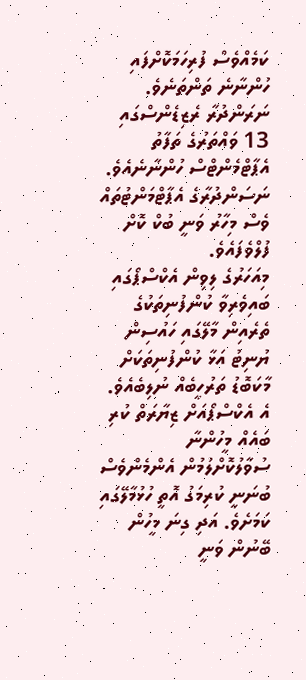ކަމެއްވެސް ފުރިހަމަކޮށްފައި ހުންނާނެ ތަންތަނެވެ. ނަރަންދުރާ ރެޒިޑެންސްގައި 13 ވައްތަރުގެ ތަފާތު އެޕާޓްމެންޓްސް ހުންނާނެއެވެ.
ނަސަންދުރާގެ އެޕާޓްމަންޓުތައް ވެސް މިހާރު ވަނީ ބުކް ކޮށް ފުލްވެފައެވެ.
މިއަހަރުގެ ލިވިން އެކްސްޕޯގައި ބައިވެރިވާ ކުންފުނިތަކުގެ ތެރެއިން މާލޭގައި ހައުސިން ޔުނިޓު އަޅާ ކުންފުނިތަކަށް މާކަބޮޑު ތަރުހީބެއް ނުލިބެއެވެ. އެ އެކްސްޕޯއަށް ޒިޔާރަތް ކުރި ބައެއް މީހުންނާ ސުވާލުކޮށްލުމުން އެންމެންވެސް ބުނަނީ ކުރިމަގު އޮތީ ހުޅުމާލޭގައި ކަމަށެވެ. އަދި ގިނަ މީހުން ބޭނުން ވަނީ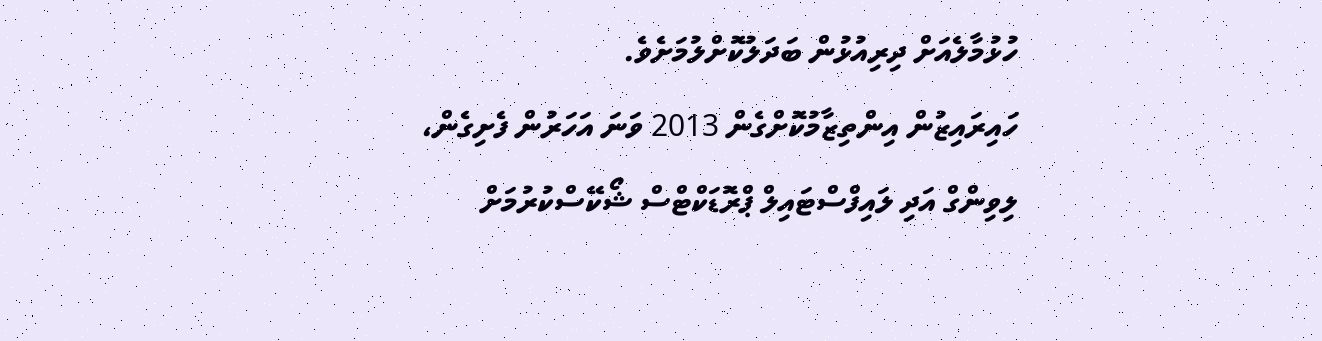ހުޅުމާލެއަށް ދިރިއުޅުން ބަދަލުކޮށްލުމަށެވެ.
ހައިރައިޒުން އިންތިޒާމުކޮށްގެން 2013 ވަނަ އަހަރުން ފެށިގެން، ލިވިންގް އަދި ލައިފްސްޓައިލް ޕްރޮޑަކްޓްސް ޝޯކޭސްކުރުމަށް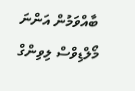ބާއްވަމުން އަންނަ މޯލްޑިވްސް ލިވިންގް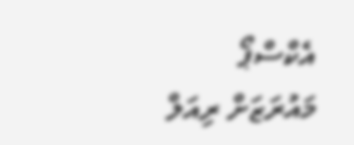އެކްސްޕޯ މައުރަޒަށް ރިއަލް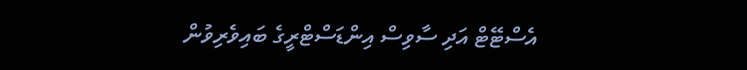އެސްޓޭޓް އަދި ސާވިސް އިންޑަސްޓްރީގެ ބައިވެރިވުން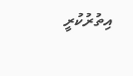އިތުރުކުރީ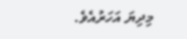މިދިޔަ އަހަރުއެވެ.